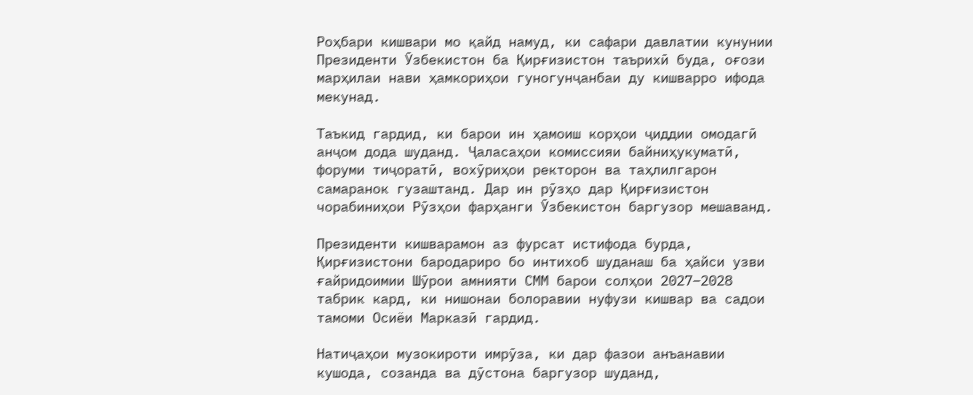Роҳбари кишвари мо қайд намуд, ки сафари давлатии кунунии Президенти Ӯзбекистон ба Қирғизистон таърихӣ буда, оғози марҳилаи нави ҳамкориҳои гуногунҷанбаи ду кишварро ифода мекунад.

Таъкид гардид, ки барои ин ҳамоиш корҳои ҷиддии омодагӣ анҷом дода шуданд. Ҷаласаҳои комиссияи байниҳукуматӣ, форуми тиҷоратӣ, вохӯриҳои ректорон ва таҳлилгарон самаранок гузаштанд. Дар ин рӯзҳо дар Қирғизистон чорабиниҳои Рӯзҳои фарҳанги Ӯзбекистон баргузор мешаванд.

Президенти кишварамон аз фурсат истифода бурда, Қирғизистони бародариро бо интихоб шуданаш ба ҳайси узви ғайридоимии Шӯрои амнияти СММ барои солҳои 2027–2028 табрик кард, ки нишонаи болоравии нуфузи кишвар ва садои тамоми Осиёи Марказӣ гардид.

Натиҷаҳои музокироти имрӯза, ки дар фазои анъанавии кушода, созанда ва дӯстона баргузор шуданд,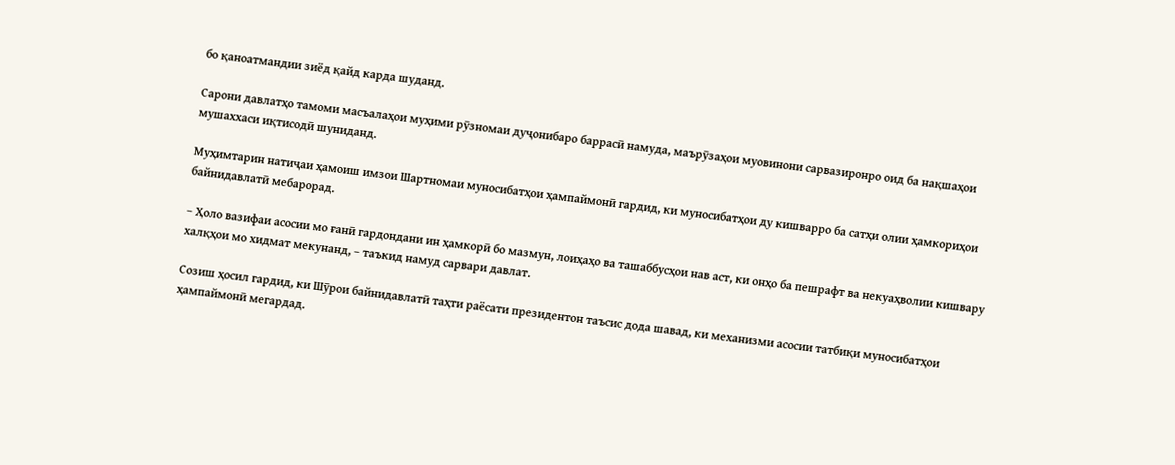бо қаноатмандии зиёд қайд карда шуданд.

Сарони давлатҳо тамоми масъалаҳои муҳими рӯзномаи дуҷонибаро баррасӣ намуда, маърӯзаҳои муовинони сарвазиронро оид ба нақшаҳои мушаххаси иқтисодӣ шуниданд.

Муҳимтарин натиҷаи ҳамоиш имзои Шартномаи муносибатҳои ҳампаймонӣ гардид, ки муносибатҳои ду кишварро ба сатҳи олии ҳамкориҳои байнидавлатӣ мебарорад.

– Ҳоло вазифаи асосии мо ғанӣ гардондани ин ҳамкорӣ бо мазмун, лоиҳаҳо ва ташаббусҳои нав аст, ки онҳо ба пешрафт ва некуаҳволии кишвару халқҳои мо хидмат мекунанд, – таъкид намуд сарвари давлат.

Созиш ҳосил гардид, ки Шӯрои байнидавлатӣ таҳти раёсати президентон таъсис дода шавад, ки механизми асосии татбиқи муносибатҳои ҳампаймонӣ мегардад.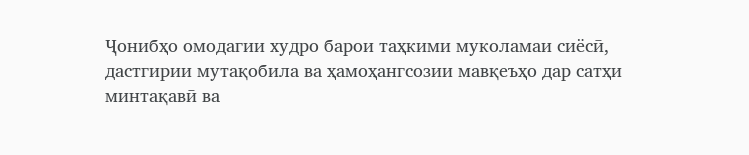Ҷонибҳо омодагии худро барои таҳкими муколамаи сиёсӣ, дастгирии мутақобила ва ҳамоҳангсозии мавқеъҳо дар сатҳи минтақавӣ ва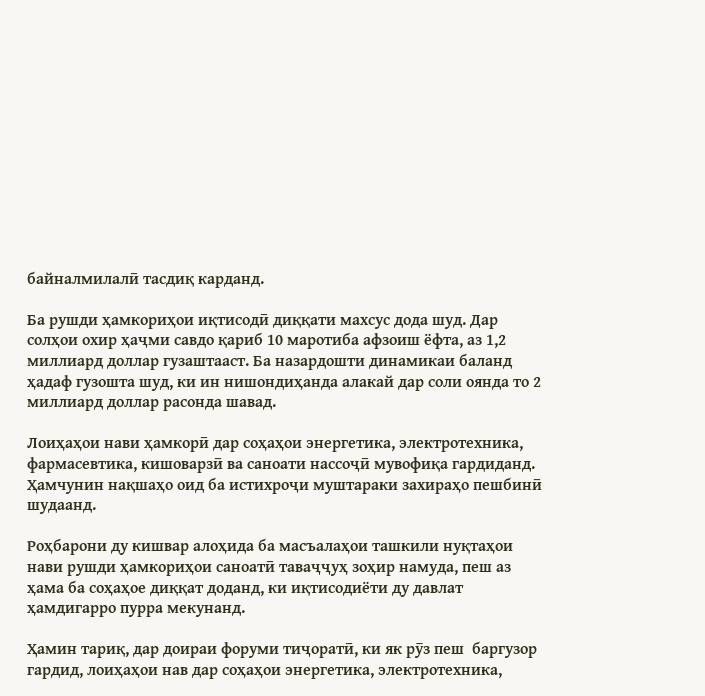байналмилалӣ тасдиқ карданд.

Ба рушди ҳамкориҳои иқтисодӣ диққати махсус дода шуд. Дар солҳои охир ҳаҷми савдо қариб 10 маротиба афзоиш ёфта, аз 1,2 миллиард доллар гузаштааст. Ба назардошти динамикаи баланд ҳадаф гузошта шуд, ки ин нишондиҳанда алакай дар соли оянда то 2 миллиард доллар расонда шавад.

Лоиҳаҳои нави ҳамкорӣ дар соҳаҳои энергетика, электротехника, фармасевтика, кишоварзӣ ва саноати нассоҷӣ мувофиқа гардиданд. Ҳамчунин нақшаҳо оид ба истихроҷи муштараки захираҳо пешбинӣ шудаанд.

Роҳбарони ду кишвар алоҳида ба масъалаҳои ташкили нуқтаҳои нави рушди ҳамкориҳои саноатӣ таваҷҷуҳ зоҳир намуда, пеш аз ҳама ба соҳаҳое диққат доданд, ки иқтисодиёти ду давлат ҳамдигарро пурра мекунанд.

Ҳамин тариқ, дар доираи форуми тиҷоратӣ, ки як рӯз пеш  баргузор гардид, лоиҳаҳои нав дар соҳаҳои энергетика, электротехника,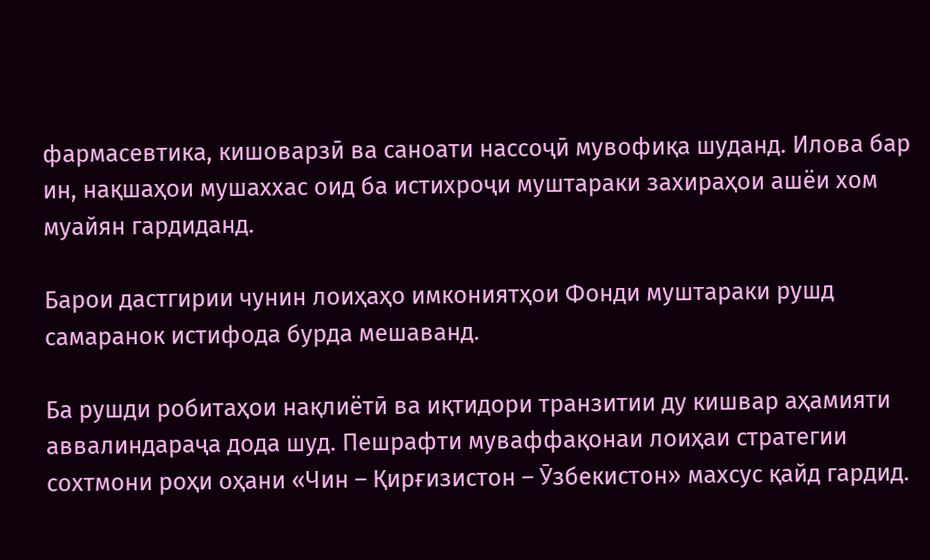фармасевтика, кишоварзӣ ва саноати нассоҷӣ мувофиқа шуданд. Илова бар ин, нақшаҳои мушаххас оид ба истихроҷи муштараки захираҳои ашёи хом муайян гардиданд.

Барои дастгирии чунин лоиҳаҳо имкониятҳои Фонди муштараки рушд самаранок истифода бурда мешаванд.

Ба рушди робитаҳои нақлиётӣ ва иқтидори транзитии ду кишвар аҳамияти аввалиндараҷа дода шуд. Пешрафти муваффақонаи лоиҳаи стратегии сохтмони роҳи оҳани «Чин – Қирғизистон – Ӯзбекистон» махсус қайд гардид.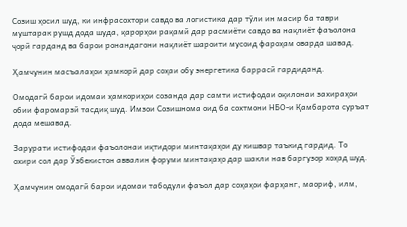Созиш ҳосил шуд, ки инфрасохтори савдо ва логистика дар тӯли ин масир ба таври муштарак рушд дода шуда, қарорҳои рақамӣ дар расмиёти савдо ва нақлиёт фаъолона ҷорӣ гарданд ва барои ронандагони нақлиёт шароити мусоид фароҳам оварда шавад.

Ҳамчунин масъалаҳои ҳамкорӣ дар соҳаи обу энергетика баррасӣ гардиданд.

Омодагӣ барои идомаи ҳамкориҳои созанда дар самти истифодаи оқилонаи захираҳои обии фаромарзӣ тасдиқ шуд. Имзои Созишнома оид ба сохтмони НБО-и Қамбарота суръат дода мешавад.

Зарурати истифодаи фаъолонаи иқтидори минтақаҳои ду кишвар таъкид гардид. То охири сол дар Ӯзбекистон аввалин форуми минтақаҳо дар шакли нав баргузор хоҳад шуд.

Ҳамчунин омодагӣ барои идомаи табодули фаъол дар соҳаҳои фарҳанг, маориф, илм,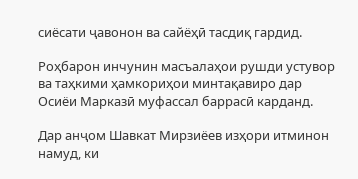сиёсати ҷавонон ва сайёҳӣ тасдиқ гардид.

Роҳбарон инчунин масъалаҳои рушди устувор ва таҳкими ҳамкориҳои минтақавиро дар Осиёи Марказӣ муфассал баррасӣ карданд.

Дар анҷом Шавкат Мирзиёев изҳори итминон намуд, ки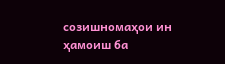созишномаҳои ин ҳамоиш ба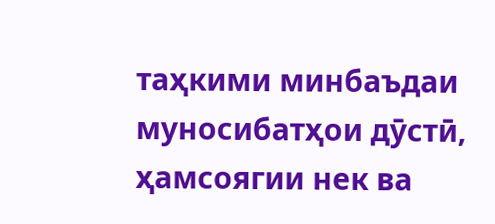таҳкими минбаъдаи муносибатҳои дӯстӣ, ҳамсоягии нек ва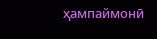ҳампаймонӣ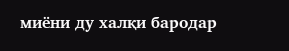миёни ду халқи бародар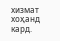хизмат хоҳанд кард.